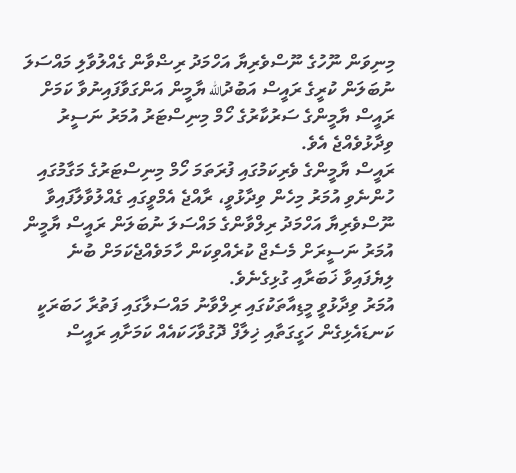މިނިވަން ނޫހުގެ ނޫސްވެރިޔާ އަހްމަދު ރިޟްވާން ގެއްލުވާލި މައްސަލަ ނުބަލަން ކުރީގެ ރައީސް އަބުދުالله ޔާމީން އަންގަވާފައިނުވާ ކަމަށް ރައީސް ޔާމީންގެ ސަރުކާރުގެ ހޯމް މިނިސްޓަރު އުމަރު ނަސީރު ވިދާޅުވެއްޖެ އެވެ.
ރައީސް ޔާމީންގެ ވެރިކަމުގައި ފުރަތަމަ ހޯމް މިނިސްޓަރުގެ މަގާމުގައި ހުންނެވި އުމަރު މިހެން ވިދާޅުވީ، ރާއްޖެ އެމްވީގައި ގެއްލުވާލާފައިވާ ނޫސްވެރިޔާ އަހްމަދު ރިލްވާންގެ މައްސަލަ ނުބަލަން ރައީސް ޔާމީން އުމަރު ނަސީރަށް މެސެޖް ކުރެއްވިކަން ހާމަވެއްޖެކަމަށް ބުނެ ލިޔެފައިވާ ޚަބަރާއި ގުޅިގެނެވެ.
އުމަރު ވިދާޅުވީ މީޑިއާތަކުގައި ރިލްވާނު މައްސަލާގައި ފަތުރާ ހަބަރަކީ ކަނޑައެޅިގެން ހަގީގަތާއި ޚިލާފް ދޮގުވާހަކައެއް ކަމަށާއި ރައީސް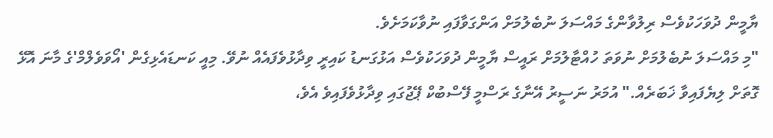ޔާމީން ދުވަހަކުވެސް ރިލުވާންގެ މައްސަލަ ނުބެލުމަށް އަންގަވާފައި ނުވާކަމަށެވެ.
"މި މައްސަލަ ނުބެލުމަށް ނުވަތަ ހުއްޓާލުމަށް ރައީސް ޔާމީން ދުވަހަކުވެސް އަޅުގަނޑު ކައިރީ ވިދާޅުވެފައެއް ނުވޭ. މިއީ ކަނޑައެޅިގެން 'އޯވަވެލްމް'ގެ މާނަ އޮޅޭ ގޮތަށް ލިޔެފައިވާ ޚަބަރެއް." އުމަރު ނަސީރު އޭނާގެ ރަސްމީ ފޭސްބުކް ޕޭޖުގައި ވިދާޅުވެފައިވެ އެވެ،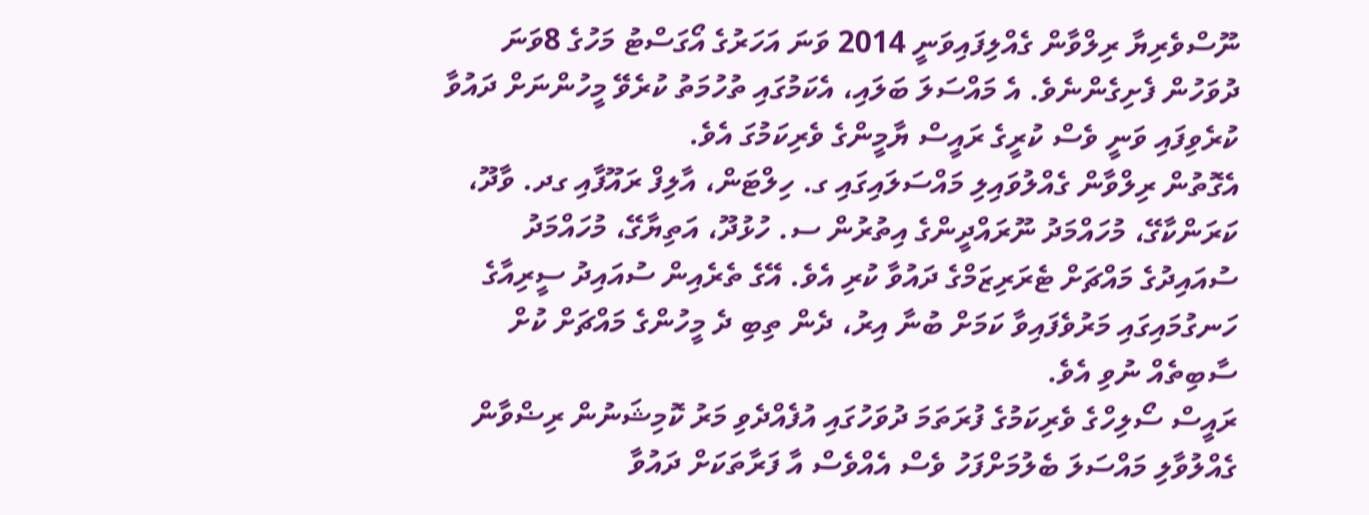ނޫސްވެރިޔާ ރިލްވާން ގެއްލިފައިވަނީ 2014 ވަނަ އަހަރުގެ އޯގަސްޓު މަހުގެ 8ވަނަ ދުވަހުން ފެށިގެންނެވެ. އެ މައްސަލަ ބަލައި، އެކަމުގައި ތުހުމަތު ކުރެވޭ މީހުންނަށް ދައުވާ ކުރެވިފައި ވަނީ ވެސް ކުރީގެ ރައީސް ޔާމީންގެ ވެރިކަމުގަ އެވެ.
އެގޮތުން ރިލްވާން ގެއްލުވައިލި މައްސަލައިގައި ގ. ހިލްޓަން، އާލިފް ރައޫފާއި ގދ. ވާދޫ، ކަރަންކާގޭ، މުހައްމަދު ނޫރައްދީންގެ އިތުރުން ސ. ހުޅުދޫ، އަތިޔާގޭ، މުހައްމަދު ސުއައިދުގެ މައްޗަށް ޓެރަރިޒަމްގެ ދައުވާ ކުރި އެވެ. އޭގެ ތެރެއިން ސުއައިދު ސީރިއާގެ ހަނގުމައިގައި މަރުވެފައިވާ ކަމަށް ބުނާ އިރު، ދެން ތިބި ދެ މީހުންގެ މައްޗަށް ކުށް ސާބިތެއް ނުވި އެވެ.
ރައީސް ސޯލިހްގެ ވެރިކަމުގެ ފުރަތަމަ ދުވަހުގައި އުފެއްދެވި މަރު ކޮމިޝަނުން ރިޟްވާން ގެއްލުވާލި މައްސަލަ ބެލުމަށްފަހު ވެސް އެއްވެސް އާ ފަރާތަކަށް ދައުވާ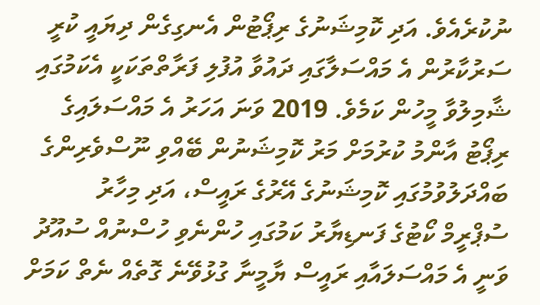ނުކުރެއެވެ. އަދި ކޮމިޝަނުގެ ރިޕޯޓުން އެނގިގެން ދިޔައީ ކުރީ ސަރުކާރުން އެ މައްސަލާގައި ދައުވާ އުފުލި ފަރާތްތަކަކީ އެކަމުގައި ޝާމިލުވާ މީހުން ކަމެވެ. 2019 ވަނަ އަހަރު އެ މައްސަލައިގެ ރިޕޯޓު އާންމު ކުރުމަށް މަރު ކޮމިޝަނުން ބޭއްވި ނޫސްވެރިންގެ ބައްދަލުވުމުގައި ކޮމިޝަނުގެ އޭރުގެ ރައީސް، އަދި މިހާރު ސުޕްރީމް ކޯޓުގެ ފަނޑިޔާރު ކަމުގައި ހުންނެވި ހުސްނުއް ސުއޫދު ވަނީ އެ މައްސަލައާއި ރައީސް ޔާމީނާ ގުޅުވޭނެ ގޮތެއް ނެތް ކަމަށް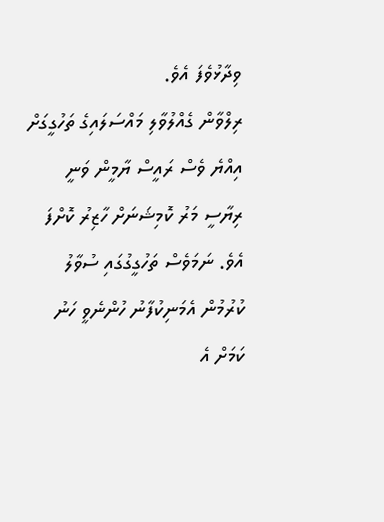ވިދާޅުވެފަ އެވެ.
ރިލްވާން ގެއްލުވާލި މައްސަލައިގެ ތަހުގީގަށް އިއްޔެ ވެސް ރައީސް ޔާމީން ވަނީ ރިޔާސީ މަރު ކޮމިޝަނަށް ހާޒިރު ކޮށްފަ އެވެ. ނަމަވެސް ތަހުގީގުގައި ސުވާލު ކުރުމުން އެމަނިކުފާނު ހުންނެވީ ހަނު ކަމަށް އެ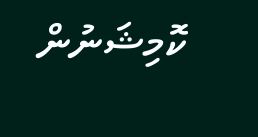ކޮމިޝަނުން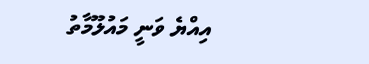އިއްޔެ ވަނީ މައުލޫމާތު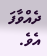ދެއްވާފަ އެވެ.